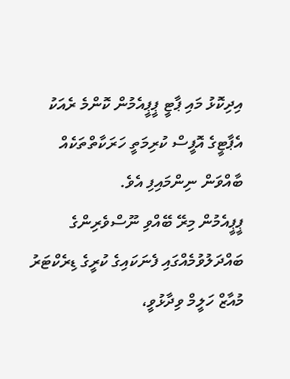އިދިކޮޅު މައި ޕާޓީ ޕީޕީއެމުން ކޮންމެ ރެއަކު އެޕާޓީގެ އޮފީސް ކުރިމަތީ ހަރަކާތްތަކެއް ބާއްވަން ނިންމައިފި އެވެ.
ޕީޕީއެމުން މިރޭ ބޭއްވި ނޫސްވެރިންގެ ބައްދަލުވުމެއްގައި ފެނަކައިގެ ކުރީގެ ޑިރެކްޓަރު މުއާޒް ހަލީމް ވިދާޅުވީ،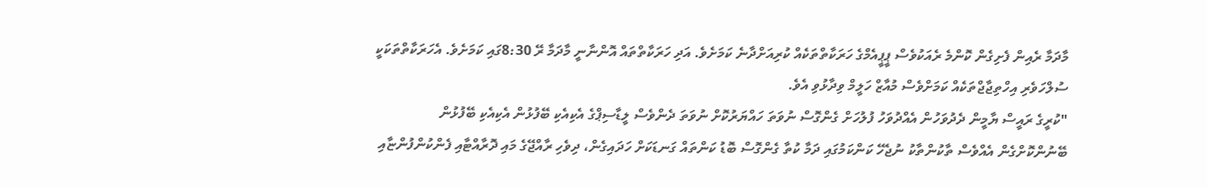މާދަމާ ރެއިން ފެށިގެން ކޮންމެ ރެއަކުވެސް ޕީޕީއެމްގެ ހަރަކާތްތަކެއް ކުރިއަށްދާނެ ކަމަށެވެ. އަދި ހަރަކާތްތައް އޮންނާނީ މާދަމާ ރޭ 8:30ގައި ކަމަށެވެ. އެހަރަކާތްތަކަކީ ސުލްހަވެރި އިހްތިޖާޖްތަކެއް ކަމަށްވެސް މުއާޒް ހަލީމް ވިދާޅުވި އެވެ.
"ކުރީގެ ރައީސް ޔާމީން ދެދުވަހުން އެއްދުވަހު ފުލުހަށް ގެންގޮސް ނުވަތަ ހައްޔަރުކޮށް ނުވަތަ ދެންވެސް ލީޑާސިޕްގެ އެކިއެކި ބޭފުޅުން އެކިއެކި ބޭފުޅުން ބޭނުންކޮށްގެން އެއްވެސް ތާކުންތާކު ނުޖެހޭ ކަންކަމުގައި ދަމާ ކުތާ ގެންގޮސް ބޮޑު ކަންތައް ގަނޑަކަށް ހަދައިގެން، ދިވެހި ރާއްޖޭގެ މައި ދޮރާއްޓާއި ފެންކުންފުންޏާއި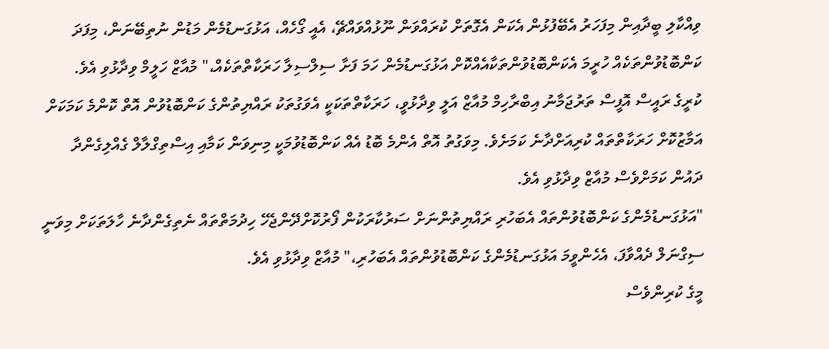ވިއްކާލި ބީދާއިން މިފަހަރު އެބޭފުޅުން އެކަން އެގޮތަށް ކުރައްވަން ނޫޅުއްވައްޗޭ، އެއީ ގޯހެއް، އަޅުގަނޑުމެން މަޑުން ނުތިބޭނަން، މިފަދަ ކަންބޮޑުވުންތަކެއް ހުރީމަ އެކަންބޮޑުވުންތަކާއެއްކޮށް އަޅުގަނޑުމެން ހަމަ ފަށާ ސިލްސިލާ ހަރަކާތްތަކެއް،" މުއާޒް ހަލީމް ވިދާޅުވި އެވެ.
ކުރީގެ ރައީސް އޮފީސް ތަރުޖަމާނު އިބްރާހިމް މުއާޒް އަލީ ވިދާޅުވީ، ހަރަކާތްތަކަކީ އެވަގުތަކު ރައްޔިތުންގެ ކަންބޮޑުވުން އޮތް ކޮންމެ ކަމަކަށް އަމާޒުކޮށް ހަރަކާތްތައް ކުރިއަށްދާނެ ކަމަށެވެ. މިވަގުތު އޮތް އެންމެ ބޮޑު އެއް ކަންބޮޑުވުމަކީ މިނިވަން ކަމާއި އިސްތިގްލާލް ގެއްލިގެންދާ ދައުން ކަމަށްވެސް މުއާޒް ވިދާޅުވި އެވެ.
"އަޅުގަނޑުމެންގެ ކަންބޮޑުވުންތައް އެބަހުރި ރައްޔިތުންނަށް ސަރުކާރަކުން ފޯރުކޮށްދޭންޖެހޭ ހިދުމަތްތައް ނެތިގެންދާނެ ހާލަތަކަށް މިވަނީ ސިގްނަލް ދެއްވާފަ، އެހެންވީމަ އަޅުގަނޑުމެންގެ ކަންބޮޑުވުންތައް އެބަހުރި،" މުއާޒް ވިދާޅުވި އެވެ.
މީގެ ކުރިންވެސް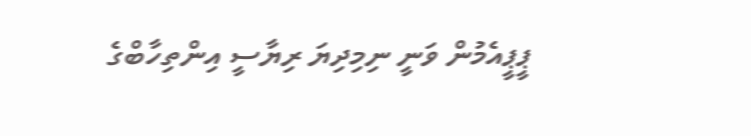ޕީޕީއެމުން ވަނީ ނިމިދިޔަ ރިޔާސީ އިންތިހާބްގެ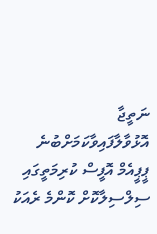ނަތީޖާ އޮޅުވާލާފައިވާކަމަށްބުނެ ޕީޕީއެމް އޮފީސް ކުރިމަތީގައި ސިލްސިލާކޮށް ކޮންމެ ރެއަކު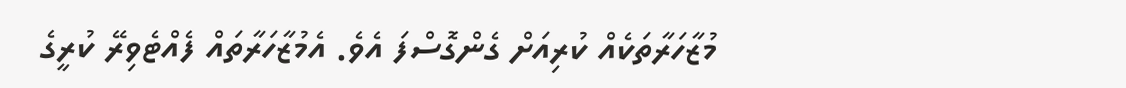މުޒާހަރާތަކެއް ކުރިއަށް ގެންގޮސްފަ އެވެ. އެމުޒާހަރާތައް ފެއްޓެވިރޭ ކުރީގެ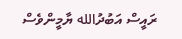ރައީސް އަބުދުالله ޔާމީންވެސް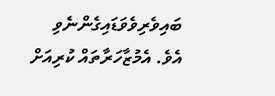ބައިވެރިވެވަޑައިގެންނެވި އެވެ. އެމުޒާހަރާތައް ކުރިއަށް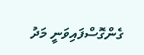ގެންގޮސްފައިވަނީ މަދު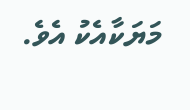މަޔަކާއެކު އެވެ.